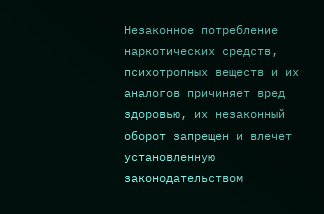Незаконное потребление наркотических средств, психотропных веществ и их аналогов причиняет вред здоровью, их незаконный оборот запрещен и влечет установленную законодательством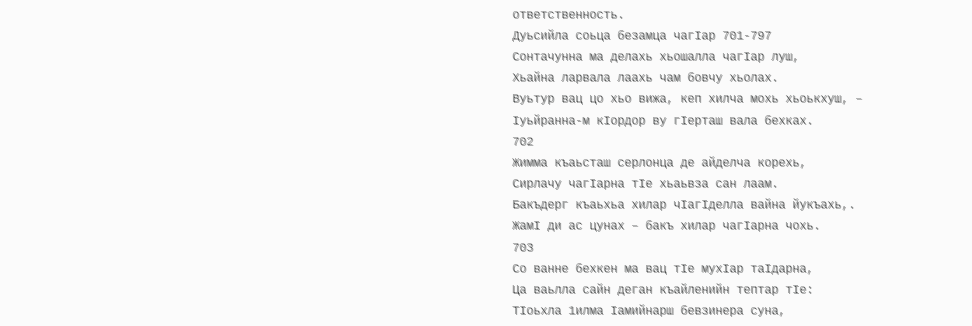ответственность.
Дуьсийла соьца безамца чагIар 701-797
Сонтачунна ма делахь хьошалла чагIар луш,
Хьайна ларвала лаахь чам бовчу хьолах.
Вуьтур вац цо хьо вижа, кеп хилча мохь хьоькхуш, –
Iуьйранна-м кIордор ву гIерташ вала бехках.
702
Жимма къаьсташ серлонца де айделча корехь,
Сирлачу чагIарна тIе хьаьвза сан лаам.
Бакъдерг къаьхьа хилар чIагIделла вайна йукъахь,.
ЖамI ди ас цунах – бакъ хилар чагIарна чохь.
703
Со ванне бехкен ма вац тIе мухIар таIдарна,
Ца ваьлла сайн деган къайленийн тептар тIе:
ТIоьхла 1илма Iамийнарш бевзинера суна,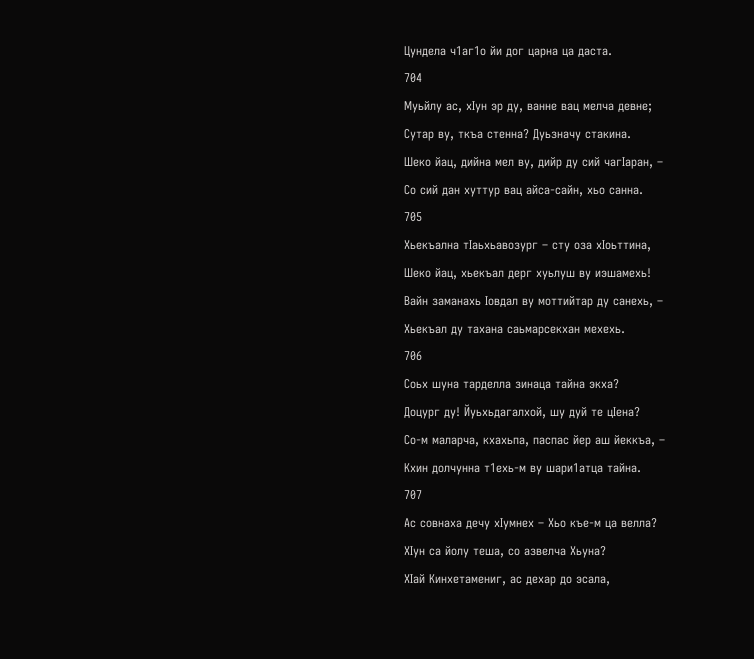Цундела ч1аг1о йи дог царна ца даста.
704
Муьйлу ас, хIун эр ду, ванне вац мелча девне;
Сутар ву, ткъа стенна? Дуьзначу стакина.
Шеко йац, дийна мел ву, дийр ду сий чагIаран, –
Со сий дан хуттур вац айса-сайн, хьо санна.
705
Хьекъална тIаьхьавозург – сту оза хIоьттина,
Шеко йац, хьекъал дерг хуьлуш ву иэшамехь!
Вайн заманахь Iовдал ву моттийтар ду санехь, –
Хьекъал ду тахана саьмарсекхан мехехь.
706
Соьх шуна тарделла зинаца тайна экха?
Доцург ду! Йуьхьдагалхой, шу дуй те цIена?
Со-м маларча, кхахьпа, паспас йер аш йеккъа, –
Кхин долчунна т1ехь-м ву шари1атца тайна.
707
Ас совнаха дечу хIумнех – Хьо къе-м ца велла?
ХIун са йолу теша, со азвелча Хьуна?
ХIай Кинхетамениг, ас дехар до эсала,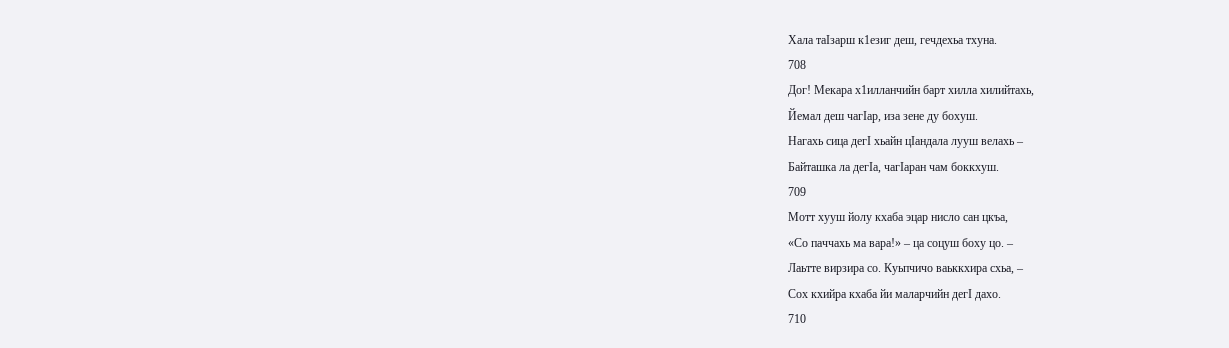Хала таIзарш к1езиг деш, гечдехьа тхуна.
708
Дог! Мекара х1илланчийн барт хилла хилийтахь,
Йемал деш чагIар, иза зене ду бохуш.
Нагахь сица дегI хьайн цIандала лууш велахь –
Байташка ла дегIа, чагIаран чам боккхуш.
709
Мотт хууш йолу кхаба эцар нисло сан цкъа,
«Со паччахь ма вара!» – ца соцуш боху цо. –
Лаьтте вирзира со. Куьпчичо ваьккхира схьа, –
Сох кхийра кхаба йи маларчийн дегI дахо.
710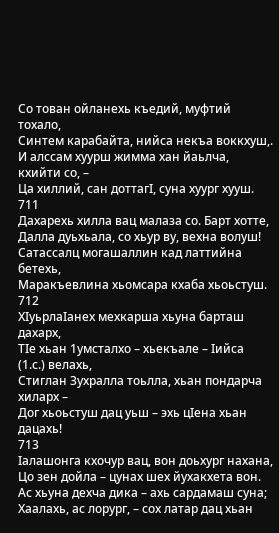Со тован ойланехь къедий, муфтий тохало,
Синтем карабайта, нийса некъа воккхуш,.
И алссам хуурш жимма хан йаьлча, кхийти со, –
Ца хиллий, сан доттагI, суна хуург хууш.
711
Дахарехь хилла вац малаза со. Барт хотте,
Далла дуьхьала, со хьур ву, вехна волуш!
Сатассалц могашаллин кад латтийна бетехь,
Маракъевлина хьомсара кхаба хьоьстуш.
712
ХIуьрлаIанех мехкарша хьуна барташ дахарх,
ТIе хьан 1умсталхо – хьекъале – Iийса (1.с.) велахь,
Стиглан Зухралла тоьлла, хьан пондарча хиларх –
Дог хьоьстуш дац уьш – эхь цIена хьан дацахь!
713
Iалашонга кхочур вац, вон доьхург нахана,
Цо зен дойла – цунах шех йухакхета вон.
Ас хьуна дехча дика – ахь сардамаш суна;
Хаалахь, ас лорург, – сох латар дац хьан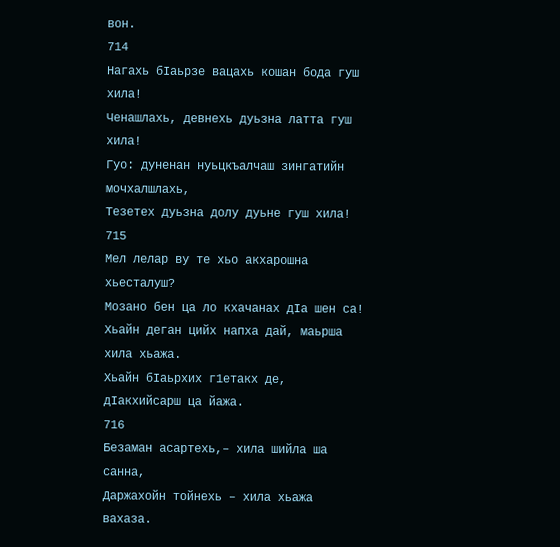вон.
714
Нагахь бIаьрзе вацахь кошан бода гуш хила!
Ченашлахь, девнехь дуьзна латта гуш хила!
Гуо: дуненан нуьцкъалчаш зингатийн мочхалшлахь,
Тезетех дуьзна долу дуьне гуш хила!
715
Мел лелар ву те хьо акхарошна хьесталуш?
Мозано бен ца ло кхачанах дIа шен са!
Хьайн деган цийх напха дай, маьрша хила хьажа.
Хьайн бIаьрхих г1етакх де, дIакхийсарш ца йажа.
716
Безаман асартехь,– хила шийла ша санна,
Даржахойн тойнехь – хила хьажа вахаза.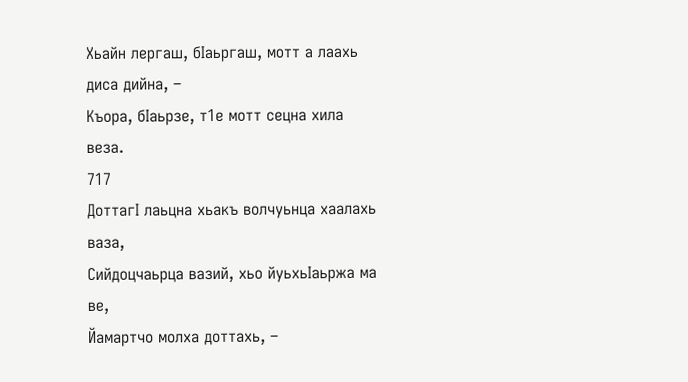Хьайн лергаш, бIаьргаш, мотт а лаахь диса дийна, –
Къора, бIаьрзе, т1е мотт сецна хила веза.
717
ДоттагI лаьцна хьакъ волчуьнца хаалахь ваза,
Сийдоцчаьрца вазий, хьо йуьхьIаьржа ма ве,
Йамартчо молха доттахь, –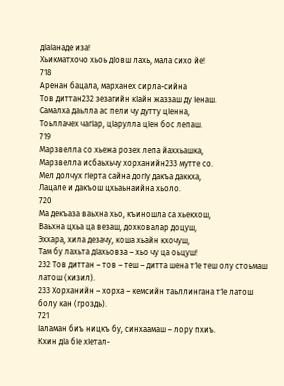дIаIанаде иза!
Хьикматхочо хьоь дIовш лахь, мала сихо йе!
718
Аренан бацала, марханех сирла-сийна
Тов диттан232 зезагийн кIайн жаззаш ду Iенаш.
Самалха даьлла ас пели чу дутту цIенна,
Тоьллачех чагIар, цIарулла цIен бос лепаш.
719
Марзвелла со хьежа розех лепа йаххьашка,
Марзвелла исбаьхьчу хорханийн233 мутте со.
Мел долчух гIерта сайна догIу дакъа даккха,
Лацале и дакъош цхьаьнаийна хьоло.
720
Ма декъаза ваьхна хьо, къиношла са хьекхош,
Ваьхна цхьа ца везаш, дохковалар доцуш,
Эххара, хила дезачу, коша хьайн кхочуш,
Там бу лахьта дIахьовза – хьо чу ца оьцуш!
232 Тов диттан – тов – теш – дитта шена т1е теш олу стоьмаш латош (кизил).
233 Хорханийн – хорха – кемсийн таьллингана т1е латош болу кан (гроздь).
721
Iаламан биъ ницкъ бу, синхаамаш – лору пхиъ.
Кхин дIа бIе хIетал-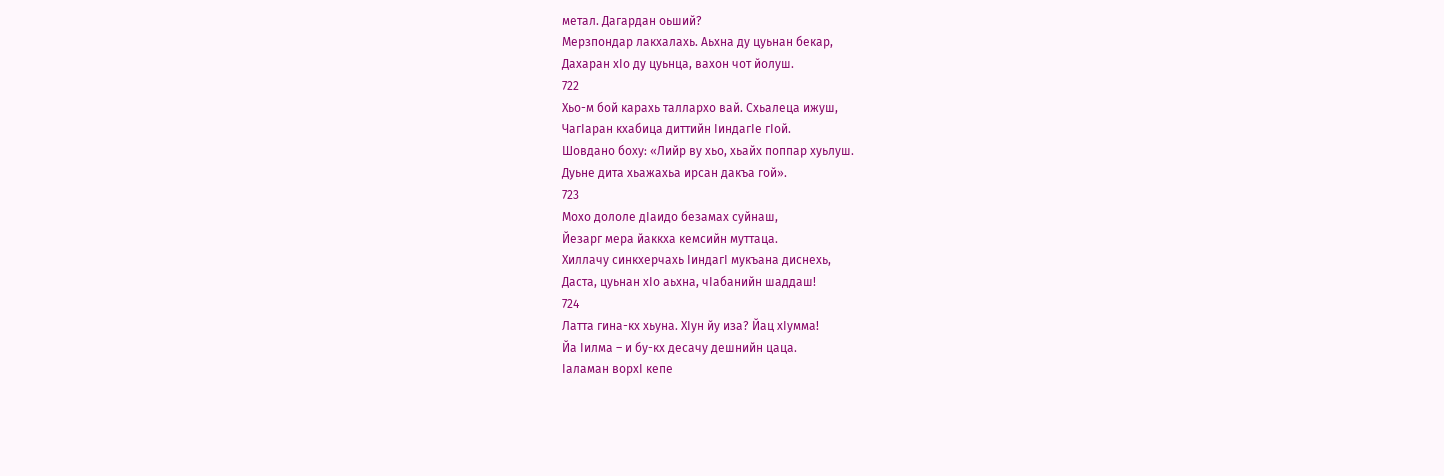метал. Дагардан оьший?
Мерзпондар лакхалахь. Аьхна ду цуьнан бекар,
Дахаран хIо ду цуьнца, вахон чот йолуш.
722
Хьо-м бой карахь таллархо вай. Схьалеца ижуш,
ЧагIаран кхабица диттийн IиндагIе гIой.
Шовдано боху: «Лийр ву хьо, хьайх поппар хуьлуш.
Дуьне дита хьажахьа ирсан дакъа гой».
723
Мохо дололе дIаидо безамах суйнаш,
Йезарг мера йаккха кемсийн муттаца.
Хиллачу синкхерчахь IиндагI мукъана диснехь,
Даста, цуьнан хIо аьхна, чIабанийн шаддаш!
724
Латта гина-кх хьуна. ХIун йу иза? Йац хIумма!
Йа Iилма – и бу-кх десачу дешнийн цаца.
Iаламан ворхI кепе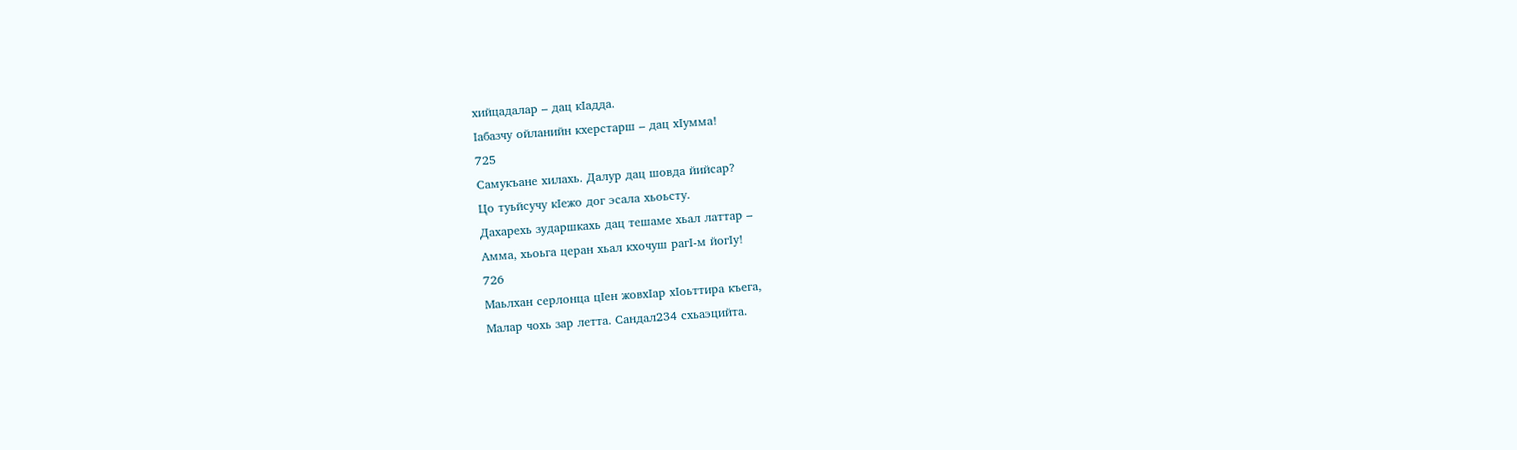хийцадалар – дац кIадда.
Iабазчу ойланийн кхерстарш – дац хIумма!
725
Самукъане хилахь. Далур дац шовда йийсар?
Цо туьйсучу кIежо дог эсала хьоьсту.
Дахарехь зударшкахь дац тешаме хьал латтар –
Амма, хьоьга церан хьал кхочуш рагI-м йогIу!
726
Маьлхан серлонца цIен жовхIар хIоьттира къега,
Малар чохь зар летта. Сандал234 схьаэцийта.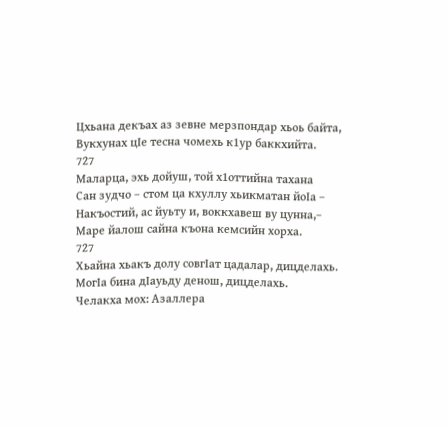Цхьана декъах аз зевне мерзпондар хьоь байта,
Вукхунах цIе тесна чомехь к1ур баккхийта.
727
Маларца, эхь дойуш, той х1оттийна тахана
Сан зудчо – стом ца кхуллу хьикматан йоIа –
Накъостий, ас йуьту и, воккхавеш ву цунна,–
Маре йалош сайна къона кемсийн хорха.
727
Хьайна хьакъ долу совгIат цадалар, дицделахь.
МогIа бина дIауьду денош, дицделахь.
Челакха мох: Азаллера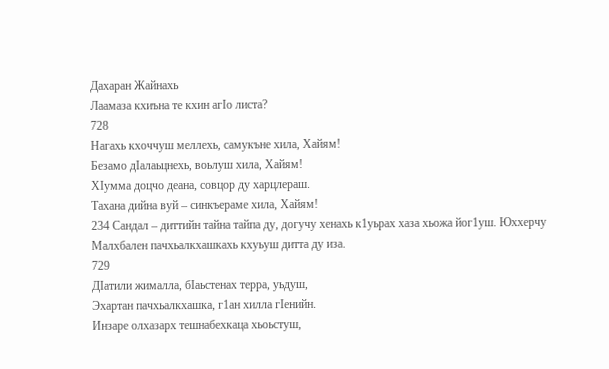Дахаран Жайнахь
Лаамаза кхиъна те кхин агIо листа?
728
Нагахь кхоччуш меллехь, самукъне хила, Хайям!
Безамо дIалаьцнехь, воьлуш хила, Хайям!
ХIумма доцчо деана, совцор ду харцлераш.
Тахана дийна вуй – синкъераме хила, Хайям!
234 Сандал – диттийн тайна тайпа ду, догучу хенахь к1уьрах хаза хьожа йог1уш. Юххерчу Малхбален пачхьалкхашкахь кхуьуш дитта ду иза.
729
ДIатили жималла, бIаьстенах терра, уьдуш,
Эхартан пачхьалкхашка, г1ан хилла гIенийн.
Инзаре олхазарх тешнабехкаца хьоьстуш,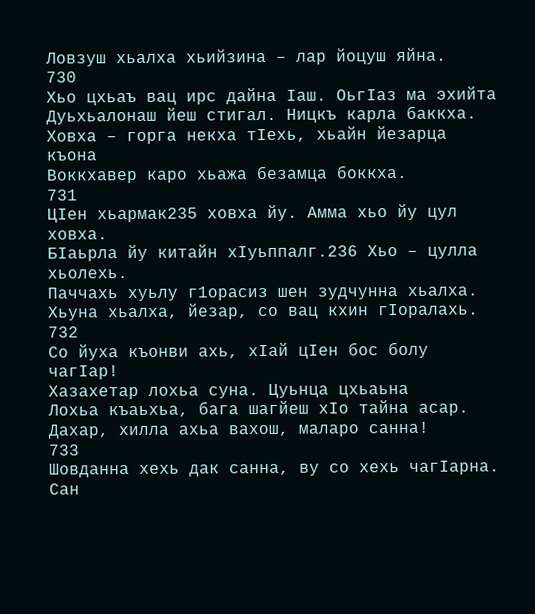Ловзуш хьалха хьийзина – лар йоцуш яйна.
730
Хьо цхьаъ вац ирс дайна Iаш. ОьгIаз ма эхийта
Дуьхьалонаш йеш стигал. Ницкъ карла баккха.
Ховха – горга некха тIехь, хьайн йезарца къона
Воккхавер каро хьажа безамца боккха.
731
ЦIен хьармак235 ховха йу. Амма хьо йу цул ховха.
БIаьрла йу китайн хIуьппалг.236 Хьо – цулла хьолехь.
Паччахь хуьлу г1орасиз шен зудчунна хьалха.
Хьуна хьалха, йезар, со вац кхин гIоралахь.
732
Со йуха къонви ахь, хIай цIен бос болу чагIар!
Хазахетар лохьа суна. Цуьнца цхьаьна
Лохьа къаьхьа, бага шагйеш хIо тайна асар.
Дахар, хилла ахьа вахош, маларо санна!
733
Шовданна хехь дак санна, ву со хехь чагIарна.
Сан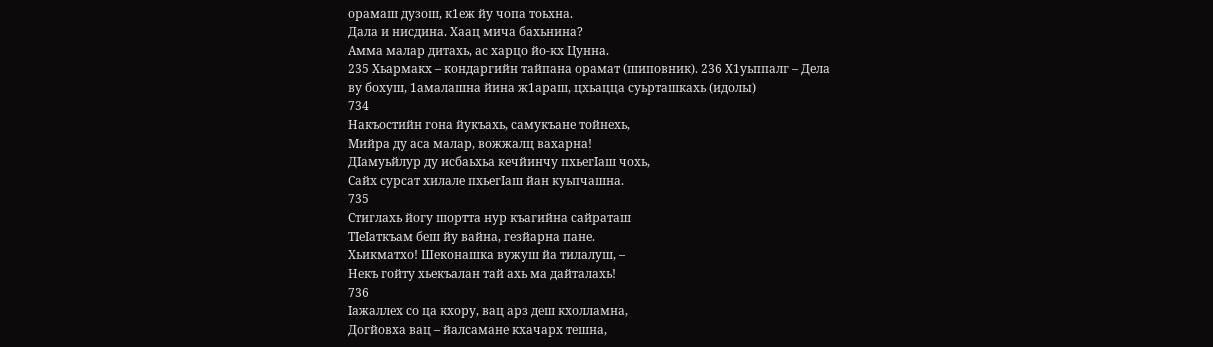орамаш дузош, к1еж йу чопа тоьхна.
Дала и нисдина. Хаац мича бахьнина?
Амма малар дитахь, ас харцо йо-кх Цунна.
235 Хьармакх – кондаргийн тайпана орамат (шиповник). 236 Х1уьппалг – Дела
ву бохуш, 1амалашна йина ж1араш, цхьацца суьрташкахь (идолы)
734
Накъостийн гона йукъахь, самукъане тойнехь,
Мийра ду аса малар, вожжалц вахарна!
ДIамуьйлур ду исбаьхьа кечйинчу пхьегIаш чохь,
Сайх сурсат хилале пхьегIаш йан куьпчашна.
735
Стиглахь йогу шортта нур къагийна сайраташ
ТIеIаткъам беш йу вайна, гезйарна пане.
Хьикматхо! Шеконашка вужуш йа тилалуш, –
Некъ гойту хьекъалан тай ахь ма дайталахь!
736
Iажаллех со ца кхору, вац арз деш кхолламна,
Догйовха вац – йалсамане кхачарх тешна,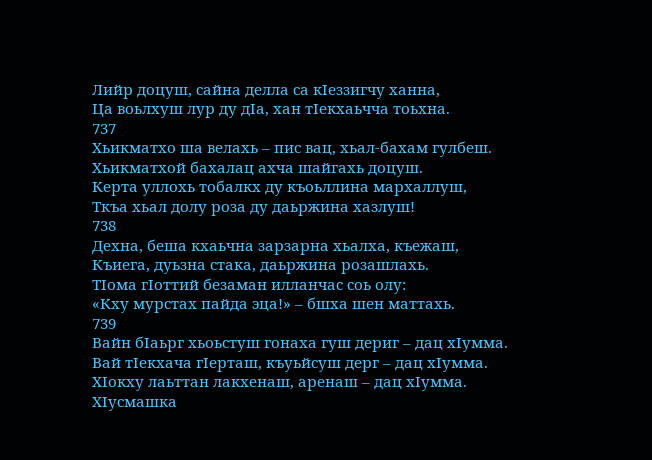Лийр доцуш, сайна делла са кIеззигчу ханна,
Ца воьлхуш лур ду дIа, хан тIекхаьчча тоьхна.
737
Хьикматхо ша велахь – пис вац, хьал-бахам гулбеш.
Хьикматхой бахалац ахча шайгахь доцуш.
Керта уллохь тобалкх ду къоьллина мархаллуш,
Ткъа хьал долу роза ду даьржина хазлуш!
738
Дехна, беша кхаьчна зарзарна хьалха, къежаш,
Къиега, дуьзна стака, даьржина розашлахь.
ТIома гIоттий безаман илланчас соь олу:
«Кху мурстах пайда эца!» – бшха шен маттахь.
739
Вайн бIаьрг хьоьстуш гонаха гуш дериг – дац хIумма.
Вай тIекхача гIерташ, къуьйсуш дерг – дац хIумма.
ХIокху лаьттан лакхенаш, аренаш – дац хIумма.
ХIусмашка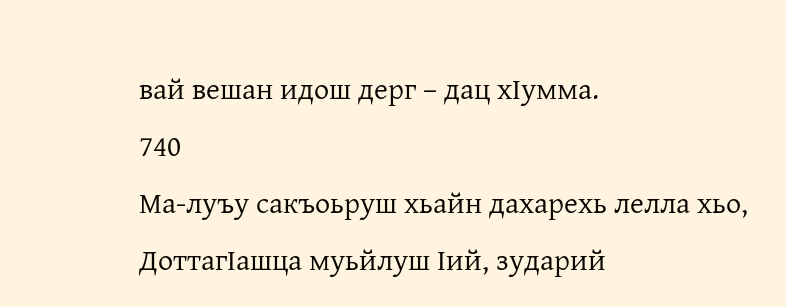вай вешан идош дерг – дац хIумма.
740
Ма-луъу сакъоьруш хьайн дахарехь лелла хьо,
ДоттагIашца муьйлуш Iий, зударий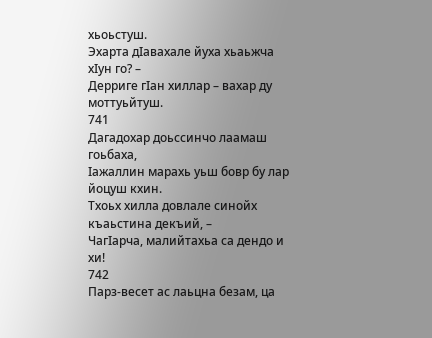хьоьстуш.
Эхарта дIавахале йуха хьаьжча хIун го? –
Дерриге гIан хиллар – вахар ду моттуьйтуш.
741
Дагадохар доьссинчо лаамаш гоьбаха,
Iажаллин марахь уьш бовр бу лар йоцуш кхин.
Тхоьх хилла довлале синойх къаьстина декъий, –
ЧагIарча, малийтахьа са дендо и хи!
742
Парз-весет ас лаьцна безам, ца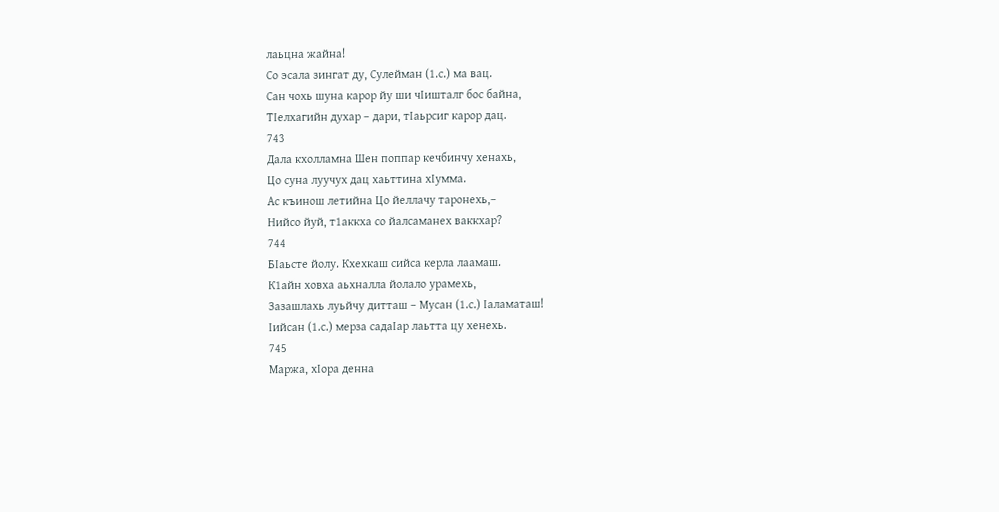лаьцна жайна!
Со эсала зингат ду, Сулейман (1.с.) ма вац.
Сан чохь шуна карор йу ши чIишталг бос байна,
ТIелхагийн духар – дари, тIаьрсиг карор дац.
743
Дала кхолламна Шен поппар кечбинчу хенахь,
Цо суна луучух дац хаьттина хIумма.
Ас къинош летийна Цо йеллачу таронехь,–
Нийсо йуй, т1аккха со йалсаманех ваккхар?
744
БIаьсте йолу. Кхехкаш сийса керла лаамаш.
К1айн ховха аьхналла йолало урамехь,
Зазашлахь луьйчу дитташ – Мусан (1.с.) Iаламаташ!
Iийсан (1.с.) мерза садаIар лаьтта цу хенехь.
745
Маржа, хIора денна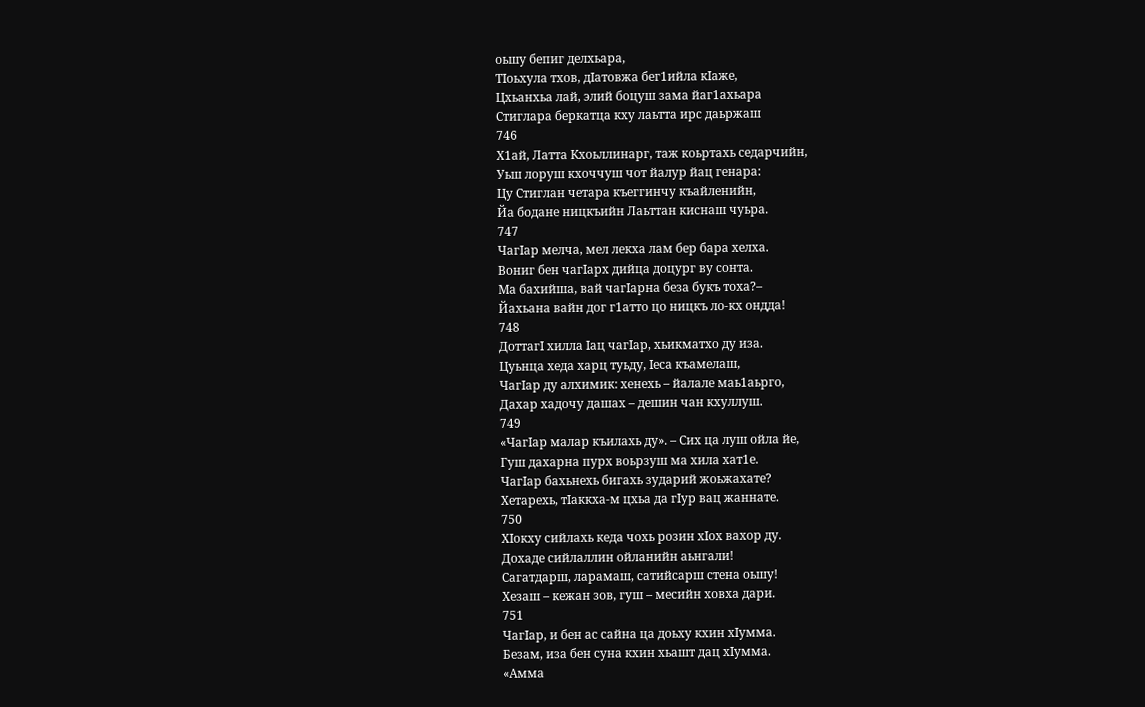оьшу бепиг делхьара,
ТIоьхула тхов, дIатовжа бег1ийла кIаже,
Цхьанхьа лай, элий боцуш зама йаг1ахьара
Стиглара беркатца кху лаьтта ирс даьржаш
746
Х1ай, Латта Кхоьллинарг, таж коьртахь седарчийн,
Уьш лоруш кхоччуш чот йалур йац генара:
Цу Стиглан четара къеггинчу къайленийн,
Йа бодане ницкъийн Лаьттан киснаш чуьра.
747
ЧагIар мелча, мел лекха лам бер бара хелха.
Вониг бен чагIарх дийца доцург ву сонта.
Ма бахийша, вай чагIарна беза букъ тоха?–
Йахьана вайн дог г1атто цо ницкъ ло-кх ондда!
748
ДоттагI хилла Iац чагIар, хьикматхо ду иза.
Цуьнца хеда харц туьду, Iеса къамелаш,
ЧагIар ду алхимик: хенехь – йалале маь1аьрго,
Дахар хадочу дашах – дешин чан кхуллуш.
749
«ЧагIар малар къилахь ду». – Сих ца луш ойла йе,
Гуш дахарна пурх воьрзуш ма хила хат1е.
ЧагIар бахьнехь бигахь зударий жоьжахате?
Хетарехь, тIаккха-м цхьа да гIур вац жаннате.
750
ХIокху сийлахь кеда чохь розин хIох вахор ду.
Дохаде сийлаллин ойланийн аьнгали!
Сагатдарш, ларамаш, сатийсарш стена оьшу!
Хезаш – кежан зов, гуш – месийн ховха дари.
751
ЧагIар, и бен ас сайна ца доьху кхин хIумма.
Безам, иза бен суна кхин хьашт дац хIумма.
«Амма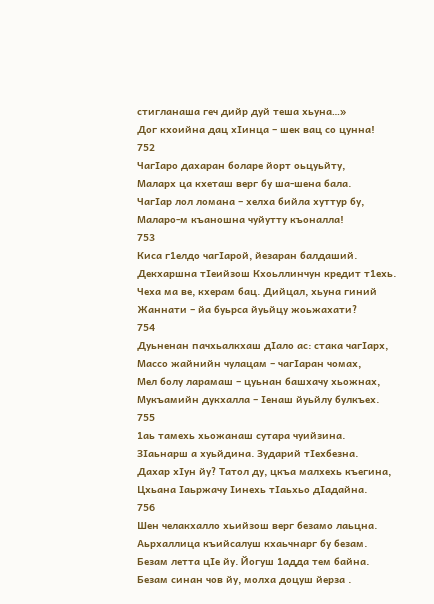стигланаша геч дийр дуй теша хьуна…»
Дог кхоийна дац хIинца – шек вац со цунна!
752
ЧагIаро дахаран боларе йорт оьцуьйту,
Маларх ца кхеташ верг бу ша-шена бала.
ЧагIар лол ломана – хелха бийла хуттур бу,
Маларо-м къаношна чуйутту къоналла!
753
Киса г1елдо чагIарой, йезаран балдаший.
Декхаршна тIеийзош Кхоьллинчун кредит т1ехь.
Чеха ма ве, кхерам бац. Дийцал, хьуна гиний
Жаннати – йа буьрса йуьйцу жоьжахати?
754
Дуьненан пачхьалкхаш дIало ас: стака чагIарх,
Массо жайнийн чулацам – чагIаран чомах,
Мел болу ларамаш – цуьнан башхачу хьожнах,
Мукъамийн дукхалла – Iенаш йуьйлу булкъех.
755
1аь тамехь хьожанаш сутара чуийзина.
ЗIаьнарш а хуьйдина. Зударий тIехбезна.
Дахар хIун йу? Татол ду, цкъа малхехь къегина,
Цхьана Iаьржачу Iинехь тIаьхьо дIадайна.
756
Шен челакхалло хьийзош верг безамо лаьцна.
Аьрхаллица къийсалуш кхаьчнарг бу безам.
Безам летта цIе йу. Йогуш 1адда тем байна.
Безам синан чов йу, молха доцуш йерза .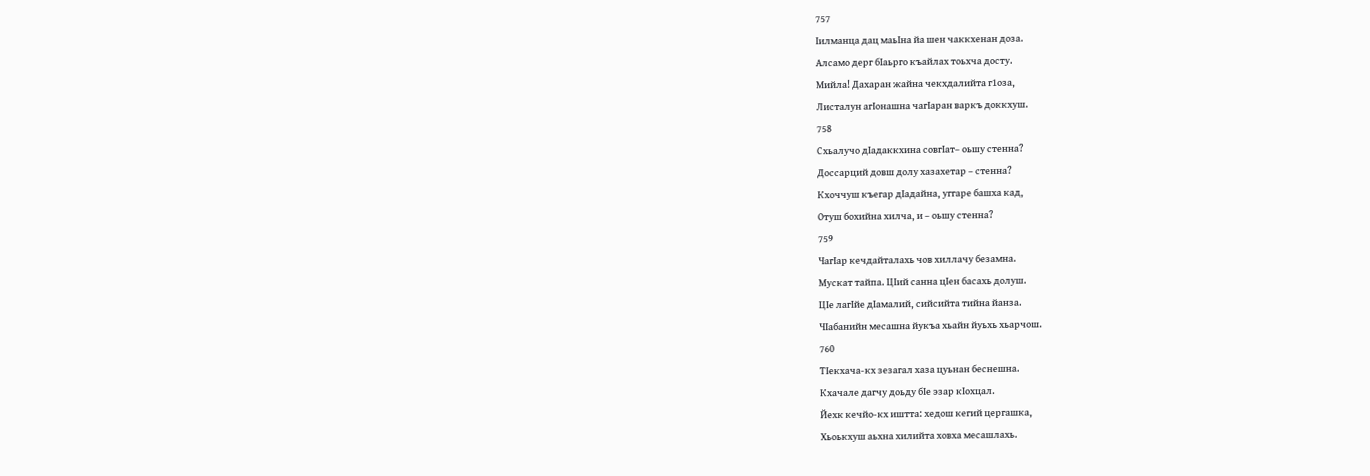757
Iилманца дац маьIна йа шен чаккхенан доза.
Алсамо дерг бIаьрго къайлах тоьхча досту.
Мийла! Дахаран жайна чекхдалийта г1оза,
Листалун агIонашна чагIаран варкъ доккхуш.
758
Схьалучо дIадаккхина совгIат– оьшу стенна?
Доссарций довш долу хазахетар – стенна?
Кхоччуш къегар дIадайна, уггаре башха кад,
Отуш бохийна хилча, и – оьшу стенна?
759
ЧагIар кечдайталахь чов хиллачу безамна.
Мускат тайпа. ЦIий санна цIен басахь долуш.
ЦIе лагIйе дIамалий, сийсийта тийна йанза.
ЧIабанийн месашна йукъа хьайн йуьхь хьарчош.
760
ТIекхача-кх зезагал хаза цуьнан беснешна.
Кхачале дагчу доьду бIе эзар кIохцал.
Йехк кечйо-кх иштта: хедош кегий цергашка,
Хьоькхуш аьхна хилийта ховха месашлахь.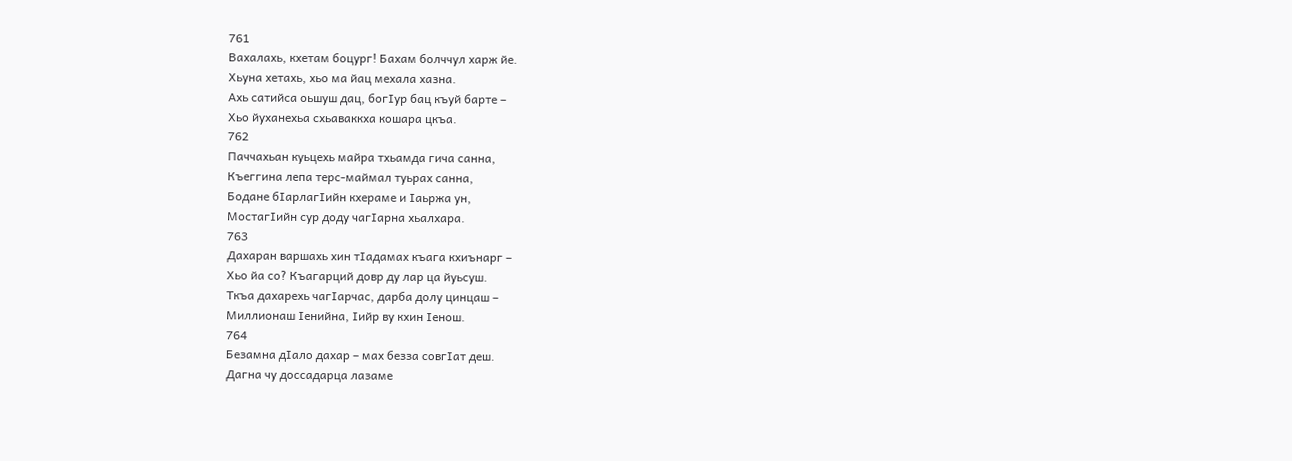761
Вахалахь, кхетам боцург! Бахам болччул харж йе.
Хьуна хетахь, хьо ма йац мехала хазна.
Ахь сатийса оьшуш дац, богIур бац къуй барте –
Хьо йуханехьа схьаваккха кошара цкъа.
762
Паччахьан куьцехь майра тхьамда гича санна,
Къеггина лепа терс-маймал туьрах санна,
Бодане бIарлагIийн кхераме и Iаьржа ун,
МостагIийн сур доду чагIарна хьалхара.
763
Дахаран варшахь хин тIадамах къага кхиънарг –
Хьо йа со? Къагарций довр ду лар ца йуьсуш.
Ткъа дахарехь чагIарчас, дарба долу цинцаш –
Миллионаш Iенийна, Iийр ву кхин Iенош.
764
Безамна дIало дахар – мах безза совгIат деш.
Дагна чу доссадарца лазаме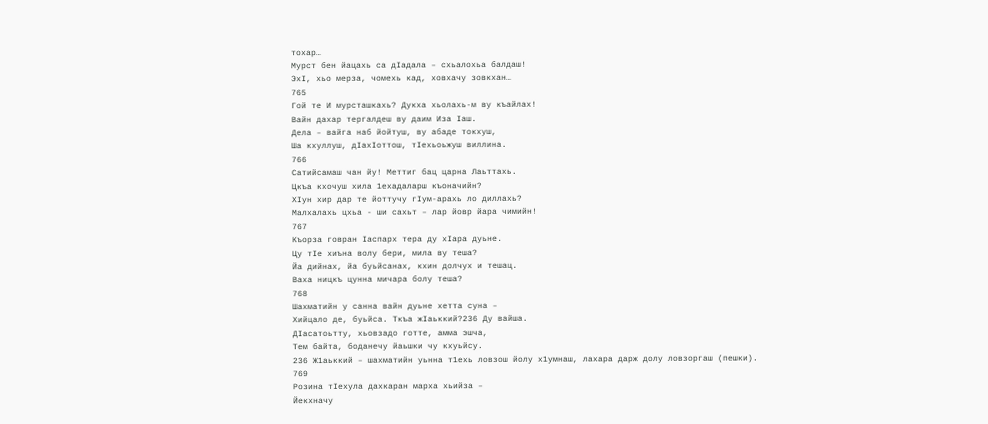тохар…
Мурст бен йацахь са дIадала – схьалохьа балдаш!
ЭхI, хьо мерза, чомехь кад, ховхачу зовкхан…
765
Гой те И мурсташкахь? Дукха хьолахь-м ву къайлах!
Вайн дахар тергалдеш ву даим Иза Iаш.
Дела – вайга наб йойтуш, ву абаде токхуш,
Ша кхуллуш, дIахIоттош, тIехьоьжуш виллина.
766
Сатийсамаш чан йу! Меттиг бац царна Лаьттахь.
Цкъа кхочуш хила 1ехадаларш къоначийн?
ХIун хир дар те йоттучу гIум-арахь ло диллахь?
Малхалахь цхьа - ши сахьт – лар йовр йара чимийн!
767
Къорза говран Iаспарх тера ду хIара дуьне.
Цу тIе хиъна волу бери, мила ву теша?
Йа дийнах, йа буьйсанах, кхин долчух и тешац.
Ваха ницкъ цунна мичара болу теша?
768
Шахматийн у санна вайн дуьне хетта суна –
Хийцало де, буьйса. Ткъа жIаьккий?236 Ду вайша.
ДIасатоьтту, хьовзадо готте, амма эшча,
Тем байта, боданечу йаьшки чу кхуьйсу.
236 Ж1аьккий – шахматийн уьнна т1ехь ловзош йолу х1умнаш, лахара дарж долу ловзоргаш (пешки).
769
Розина тIехула дахкаран марха хьийза –
Йекхначу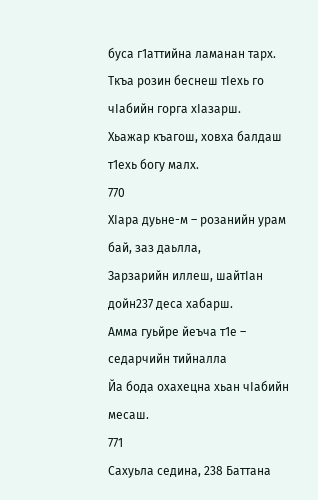буса г1аттийна ламанан тарх.
Ткъа розин беснеш тIехь го чIабийн горга хIазарш.
Хьажар къагош, ховха балдаш т1ехь богу малх.
770
ХIара дуьне-м – розанийн урам бай, заз даьлла,
Зарзарийн иллеш, шайтIан дойн237 деса хабарш.
Амма гуьйре йеъча т1е – седарчийн тийналла
Йа бода охахецна хьан чIабийн месаш.
771
Сахуьла седина, 238 Баттана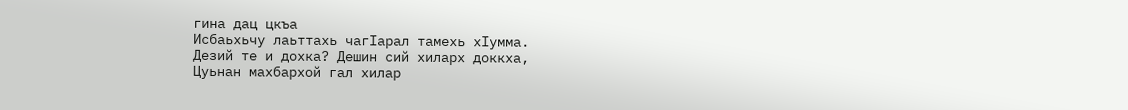гина дац цкъа
Исбаьхьчу лаьттахь чагIарал тамехь хIумма.
Дезий те и дохка? Дешин сий хиларх доккха,
Цуьнан махбархой гал хилар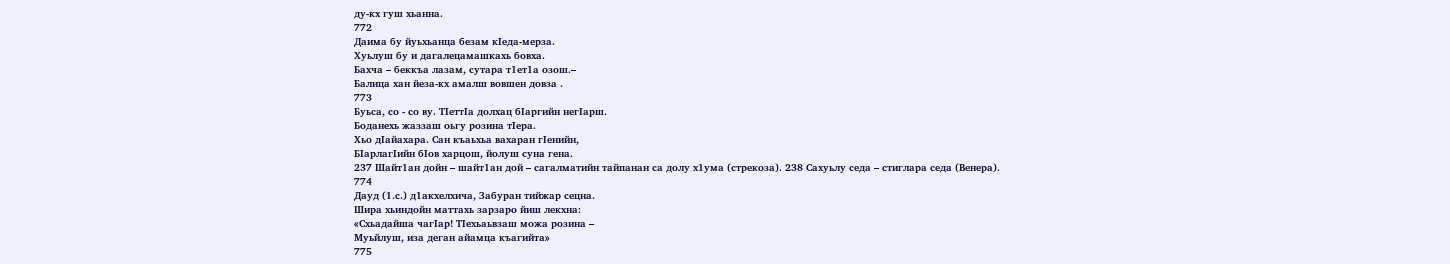ду-кх гуш хьанна.
772
Даима бу йуьхьанца безам кIеда-мерза.
Хуьлуш бу и дагалецамашкахь бовха.
Бахча – беккъа лазам, сутара т1ет1а озош.–
Балица хан йеза-кх амалш вовшен довза .
773
Буьса, со - со ву. ТIеттIа долхац бIаргийн негIарш.
Боданехь жаззаш оьгу розина тIера.
Хьо дIайахара. Сан къаьхьа вахаран гIенийн,
БIарлагIийн бIов харцош, йолуш суна гена.
237 Шайт1ан дойн – шайт1ан дой – сагалматийн тайпанан са долу х1ума (стрекоза). 238 Сахуьлу седа – стиглара седа (Венера).
774
Дауд (1.с.) д1акхелхича, Забуран тийжар сецна.
Шира хьиндойн маттахь зарзаро йиш лекхна:
«Схьадайша чагIар! ТIехьаьвзаш можа розина –
Муьйлуш, иза деган айамца къагийта»
775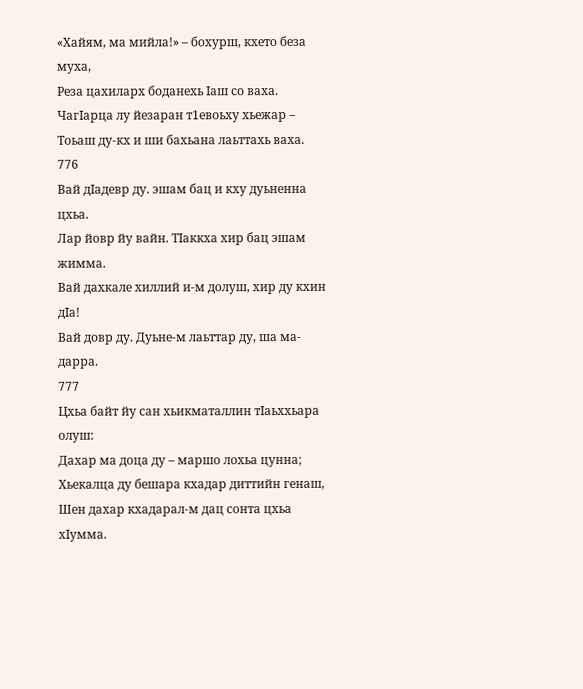«Хайям, ма мийла!» – бохурш, кхето беза муха,
Реза цахиларх боданехь Iаш со ваха.
ЧагIарца лу йезаран т1евоьху хьежар –
Тоьаш ду-кх и ши бахьана лаьттахь ваха.
776
Вай дIадевр ду. эшам бац и кху дуьненна цхьа.
Лар йовр йу вайн. ТIаккха хир бац эшам жимма.
Вай дахкале хиллий и-м долуш, хир ду кхин дIа!
Вай довр ду. Дуьне-м лаьттар ду, ша ма-дарра.
777
Цхьа байт йу сан хьикматаллин тIаьххьара олуш:
Дахар ма доца ду – маршо лохьа цунна;
Хьекалца ду бешара кхадар диттийн генаш,
Шен дахар кхадарал-м дац сонта цхьа хIумма.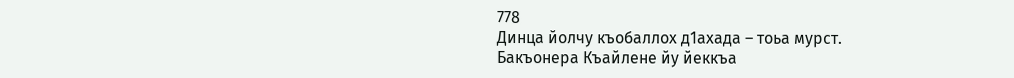778
Динца йолчу къобаллох д1ахада – тоьа мурст.
Бакъонера Къайлене йу йеккъа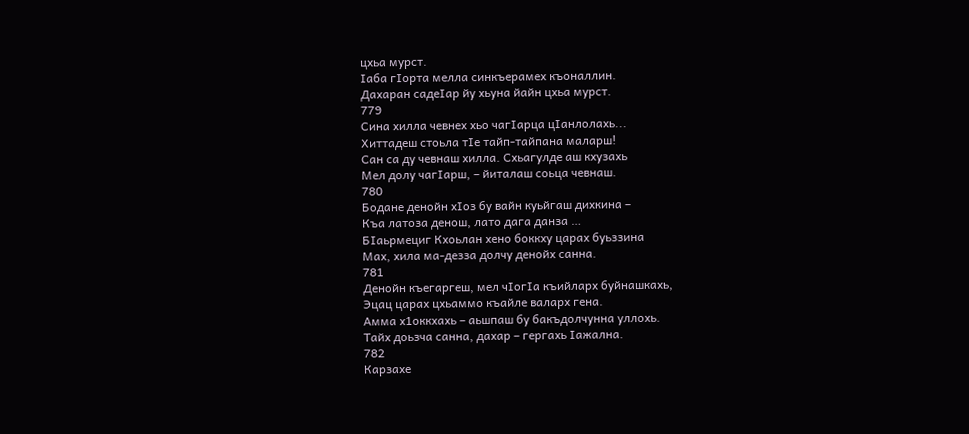цхьа мурст.
Iаба гIорта мелла синкъерамех къоналлин.
Дахаран садеIар йу хьуна йайн цхьа мурст.
779
Сина хилла чевнех хьо чагIарца цIанлолахь...
Хиттадеш стоьла тIе тайп-тайпана маларш!
Сан са ду чевнаш хилла. Схьагулде аш кхузахь
Мел долу чагIарш, – йиталаш соьца чевнаш.
780
Бодане денойн хIоз бу вайн куьйгаш дихкина –
Къа латоза денош, лато дага данза …
БIаьрмециг Кхоьлан хено боккху царах буьззина
Мах, хила ма-дезза долчу денойх санна.
781
Денойн къегаргеш, мел чIогIа къийларх буйнашкахь,
Эцац царах цхьаммо къайле валарх гена.
Амма х1оккхахь – аьшпаш бу бакъдолчунна уллохь.
Тайх доьзча санна, дахар – гергахь Iажална.
782
Карзахе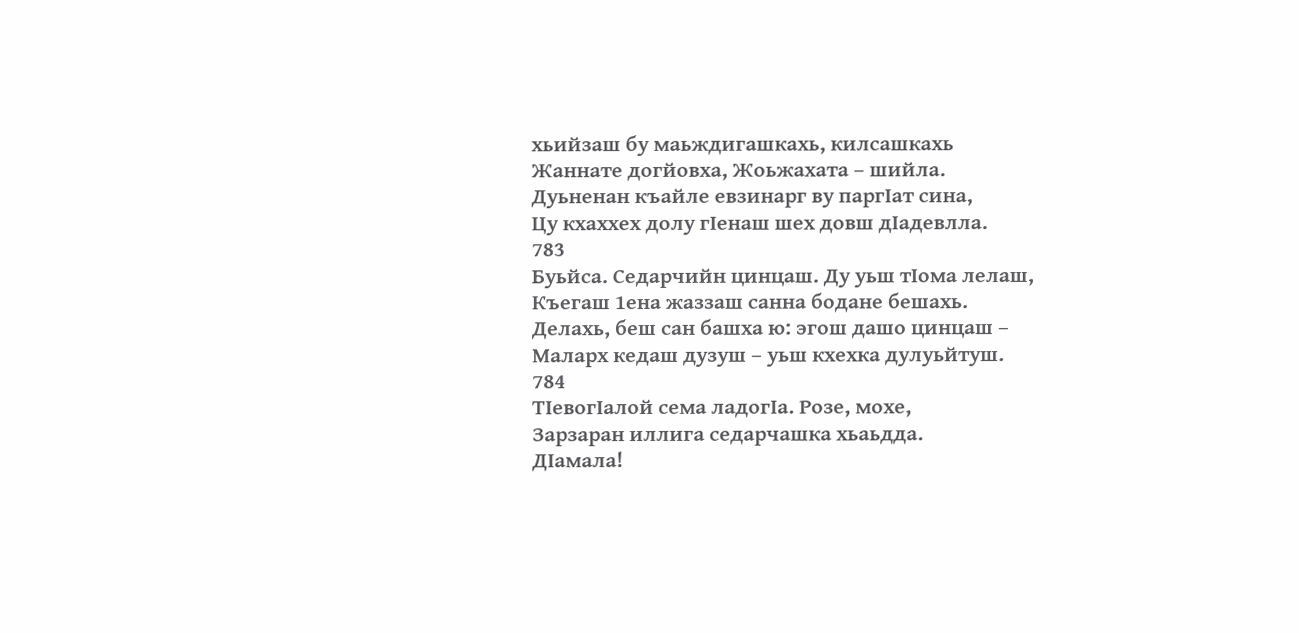хьийзаш бу маьждигашкахь, килсашкахь
Жаннате догйовха, Жоьжахата – шийла.
Дуьненан къайле евзинарг ву паргIат сина,
Цу кхаххех долу гIенаш шех довш дIадевлла.
783
Буьйса. Седарчийн цинцаш. Ду уьш тIома лелаш,
Къегаш 1ена жаззаш санна бодане бешахь.
Делахь, беш сан башха ю: эгош дашо цинцаш –
Маларх кедаш дузуш – уьш кхехка дулуьйтуш.
784
ТIевогIалой сема ладогIа. Розе, мохе,
Зарзаран иллига седарчашка хьаьдда.
ДIамала!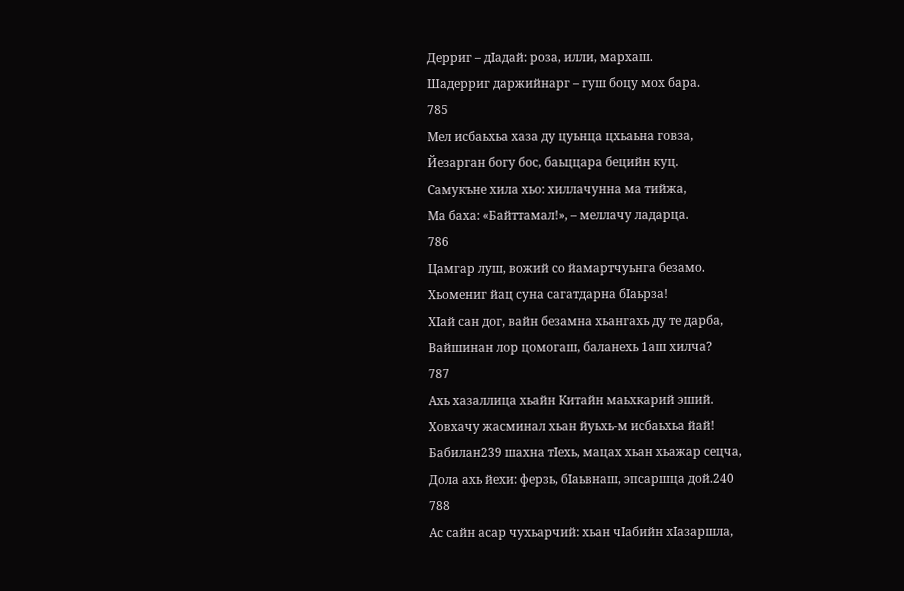Дерриг – дIадай: роза, илли, мархаш.
Шадерриг даржийнарг – гуш боцу мох бара.
785
Мел исбаьхьа хаза ду цуьнца цхьаьна говза,
Йезарган богу бос, баьццара бецийн куц.
Самукъне хила хьо: хиллачунна ма тийжа,
Ма баха: «Байттамал!», – меллачу ладарца.
786
Цамгар луш, вожий со йамартчуьнга безамо.
Хьомениг йац суна сагатдарна бIаьрза!
ХIай сан дог, вайн безамна хьангахь ду те дарба,
Вайшинан лор цомогаш, баланехь 1аш хилча?
787
Ахь хазаллица хьайн Китайн маьхкарий эший.
Ховхачу жасминал хьан йуьхь-м исбаьхьа йай!
Бабилан239 шахна тIехь, мацах хьан хьажар сецча,
Дола ахь йехи: ферзь, бIаьвнаш, эпсаршца дой.240
788
Ас сайн асар чухьарчий: хьан чIабийн хIазаршла,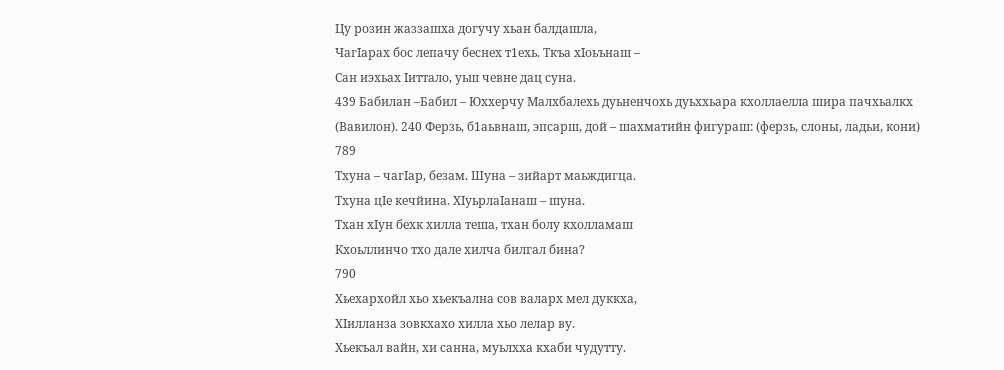Цу розин жаззашха догучу хьан балдашла,
ЧагIарах бос лепачу беснех т1ехь. Ткъа хIоьънаш –
Сан иэхьах Iиттало, уьш чевне дац суна.
439 Бабилан –Бабил – Юххерчу Малхбалехь дуьненчохь дуьххьара кхоллаелла шира пачхьалкх (Вавилон). 240 Ферзь, б1аьвнаш, эпсарш, дой – шахматийн фигураш: (ферзь, слоны, ладьи, кони)
789
Тхуна – чагIар, безам. Шуна – зийарт маьждигца.
Тхуна цIе кечйина. ХIуьрлаIанаш – шуна.
Тхан хIун бехк хилла теша, тхан болу кхолламаш
Кхоьллинчо тхо дале хилча билгал бина?
790
Хьехархойл хьо хьекъална сов валарх мел дуккха,
ХIилланза зовкхахо хилла хьо лелар ву.
Хьекъал вайн, хи санна, муьлхха кхаби чудутту.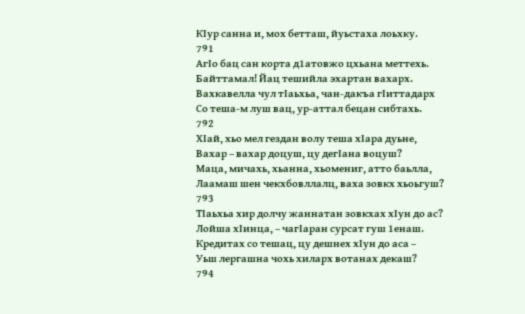КIур санна и, мох бетташ, йуьстаха лоьхку.
791
АгIо бац сан корта д1атовжо цхьана меттехь.
Байттамал! Йац тешийла эхартан вахарх.
Вахкавелла чул тIаьхьа, чан-дакъа гIиттадарх
Со теша-м луш вац, ур-аттал бецан сибтахь.
792
ХIай, хьо мел гездан волу теша хIара дуьне,
Вахар – вахар доцуш, цу дегIана воцуш?
Маца, мичахь, хьанна, хьомениг, атто баьлла,
Лаамаш шен чекхбовллалц, ваха зовкх хьоьгуш?
793
ТIаьхьа хир долчу жаннатан зовкхах хIун до ас?
Лойша хIинца, – чагIаран сурсат гуш 1енаш.
Кредитах со тешац, цу дешнех хIун до аса –
Уьш лергашна чохь хиларх вотанах декаш?
794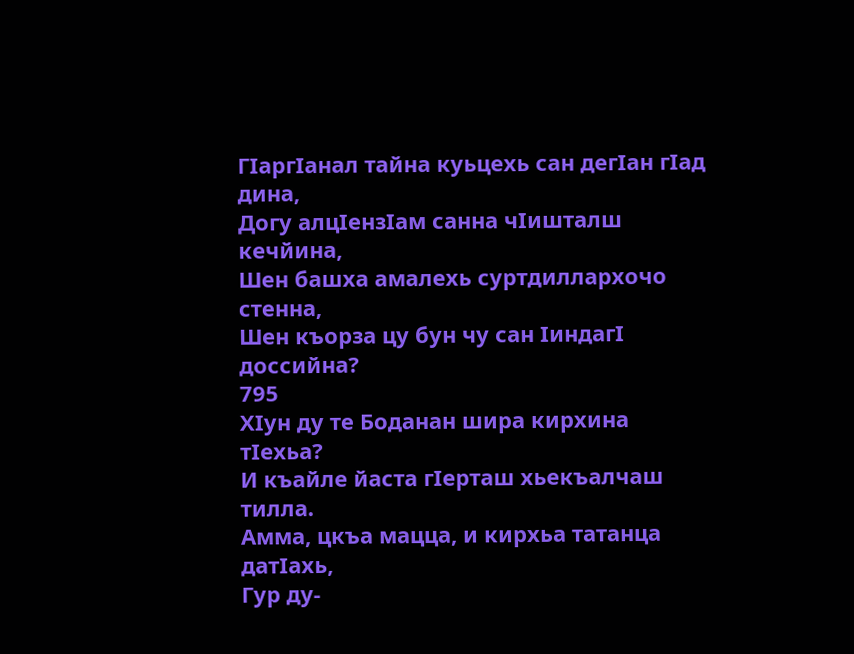ГIаргIанал тайна куьцехь сан дегIан гIад дина,
Догу алцIензIам санна чIишталш кечйина,
Шен башха амалехь суртдиллархочо стенна,
Шен къорза цу бун чу сан IиндагI доссийна?
795
ХIун ду те Боданан шира кирхина тIехьа?
И къайле йаста гIерташ хьекъалчаш тилла.
Амма, цкъа мацца, и кирхьа татанца датIахь,
Гур ду-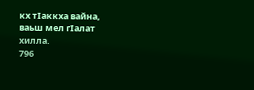кх тIаккха вайна, ваьш мел гIалат хилла.
796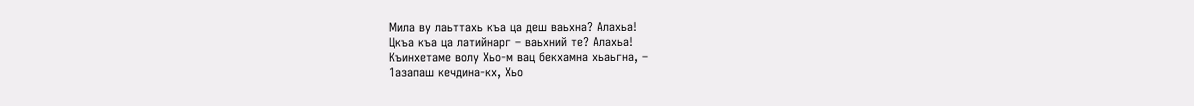Мила ву лаьттахь къа ца деш ваьхна? Алахьа!
Цкъа къа ца латийнарг – ваьхний те? Алахьа!
Къинхетаме волу Хьо-м вац бекхамна хьаьгна, –
1азапаш кечдина-кх, Хьо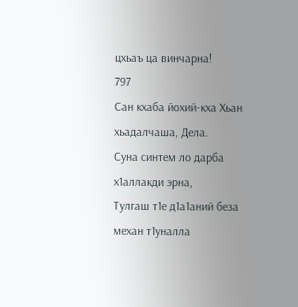цхьаъ ца винчарна!
797
Сан кхаба йохий-кха Хьан хьадалчаша, Дела.
Суна синтем ло дарба х1аллакди эрна,
Тулгаш т1е д1а1аний беза механ т1уналла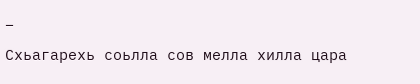–
Схьагарехь соьлла сов мелла хилла цара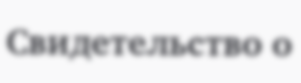Свидетельство о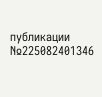публикации №225082401346